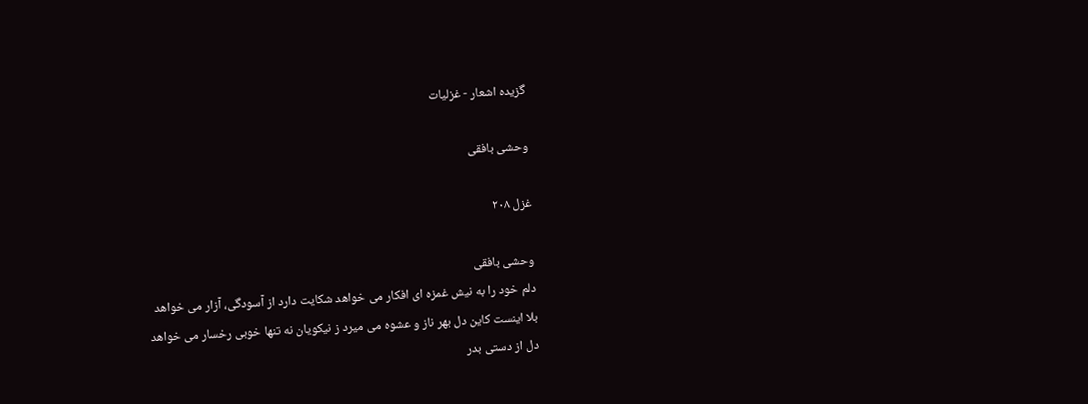گزیده اشعار - غزلیات

وحشی بافقی

غزل ۲۰۸

وحشی بافقی
دلم خود را به نیش غمزه ای افکار می خواهد شکایت دارد از آسودگی، آزار می خواهد
بلا اینست کاین دل بهر ناز و عشوه می میرد ز نیکویان نه تنها خوبی رخسار می خواهد
دل از دستی بدر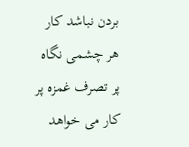بردن نباشد کار هر چشمی نگاه پر تصرف غمزه پر کار می خواهد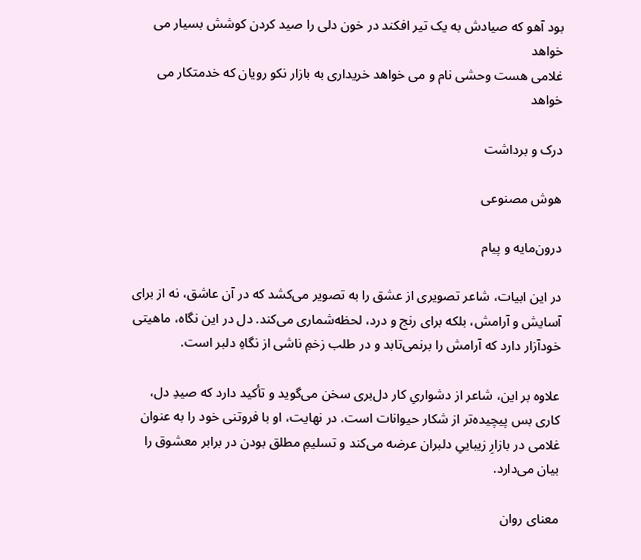بود آهو که صیادش به یک تیر افکند در خون دلی را صید کردن کوشش بسیار می خواهد
غلامی هست وحشی نام و می خواهد خریداری به بازار نکو رویان که خدمتکار می خواهد

درک و برداشت

هوش مصنوعی

درون‌مایه و پیام

در این ابیات، شاعر تصویری از عشق را به تصویر می‌کشد که در آن عاشق، نه از برای آسایش و آرامش، بلکه برای رنج و درد، لحظه‌شماری می‌کند. دل در این نگاه، ماهیتی خودآزار دارد که آرامش را برنمی‌تابد و در طلب زخمِ ناشی از نگاهِ دلبر است.

علاوه بر این، شاعر از دشواریِ کار دل‌بری سخن می‌گوید و تأکید دارد که صیدِ دل، کاری بس پیچیده‌تر از شکار حیوانات است. در نهایت، او با فروتنی خود را به عنوان غلامی در بازارِ زیباییِ دلبران عرضه می‌کند و تسلیمِ مطلق بودن در برابر معشوق را بیان می‌دارد.

معنای روان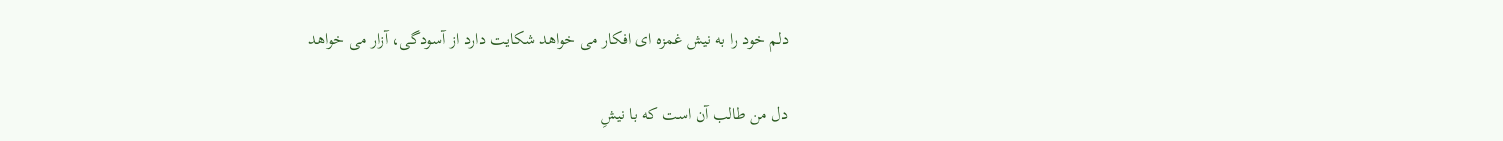دلم خود را به نیش غمزه ای افکار می خواهد شکایت دارد از آسودگی، آزار می خواهد

دل من طالب آن است که با نیشِ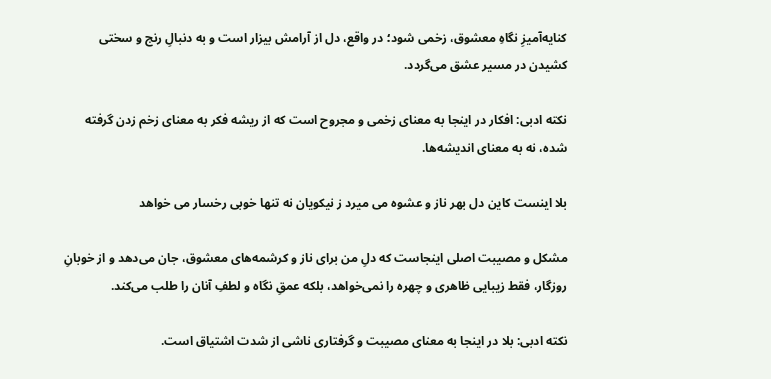کنایه‌آمیزِ نگاهِ معشوق، زخمی شود؛ در واقع، دل از آرامش بیزار است و به دنبالِ رنج و سختی کشیدن در مسیر عشق می‌گردد.

نکته ادبی: افکار در اینجا به معنای زخمی و مجروح است که از ریشه فکر به معنای زخم زدن گرفته شده، نه به معنای اندیشه‌ها.

بلا اینست کاین دل بهر ناز و عشوه می میرد ز نیکویان نه تنها خوبی رخسار می خواهد

مشکل و مصیبت اصلی اینجاست که دلِ من برای ناز و کرشمه‌های معشوق، جان می‌دهد و از خوبانِ روزگار، فقط زیبایی ظاهری و چهره را نمی‌خواهد، بلکه عمقِ نگاه و لطفِ آنان را طلب می‌کند.

نکته ادبی: بلا در اینجا به معنای مصیبت و گرفتاری ناشی از شدت اشتیاق است.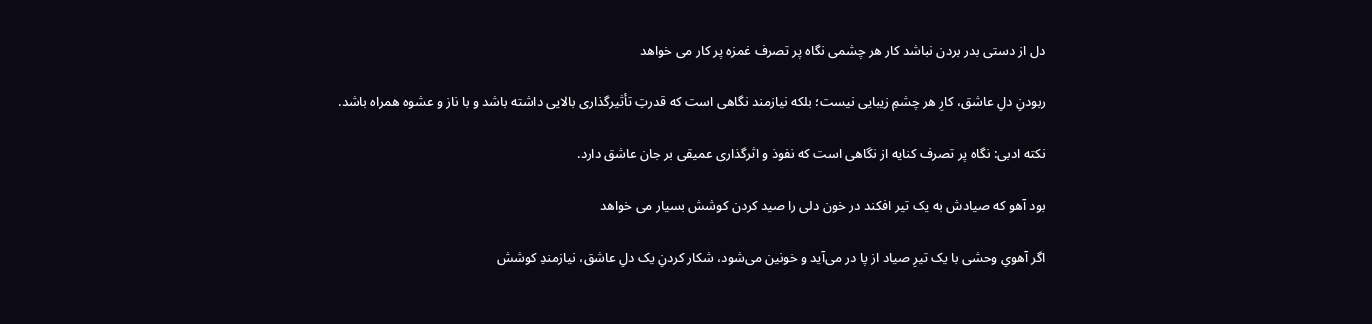دل از دستی بدر بردن نباشد کار هر چشمی نگاه پر تصرف غمزه پر کار می خواهد

ربودنِ دلِ عاشق، کارِ هر چشمِ زیبایی نیست؛ بلکه نیازمند نگاهی است که قدرتِ تأثیرگذاری بالایی داشته باشد و با ناز و عشوه همراه باشد.

نکته ادبی: نگاه پر تصرف کنایه از نگاهی است که نفوذ و اثرگذاری عمیقی بر جان عاشق دارد.

بود آهو که صیادش به یک تیر افکند در خون دلی را صید کردن کوشش بسیار می خواهد

اگر آهویِ وحشی با یک تیرِ صیاد از پا در می‌آید و خونین می‌شود، شکار کردنِ یک دلِ عاشق، نیازمندِ کوشش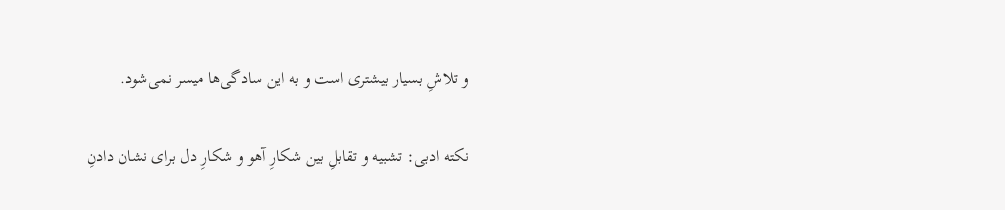و تلاشِ بسیار بیشتری است و به این سادگی‌ها میسر نمی‌شود.

نکته ادبی: تشبیه و تقابلِ بین شکارِ آهو و شکارِ دل برای نشان دادنِ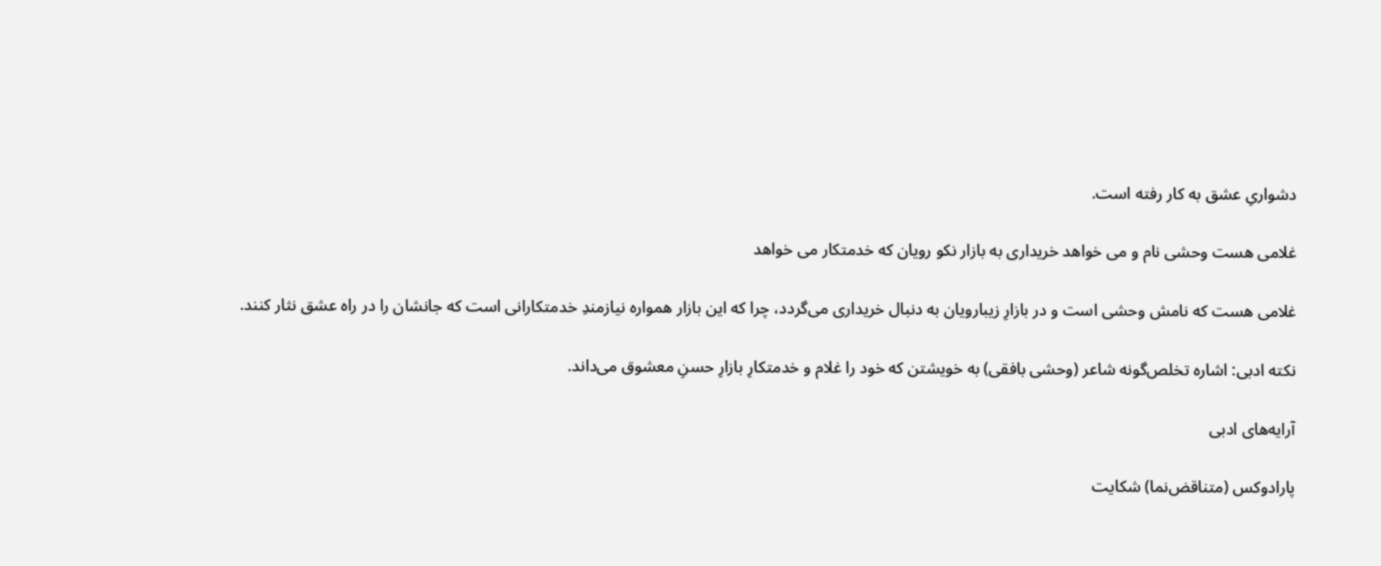دشواریِ عشق به کار رفته است.

غلامی هست وحشی نام و می خواهد خریداری به بازار نکو رویان که خدمتکار می خواهد

غلامی هست که نامش وحشی است و در بازارِ زیبارویان به دنبال خریداری می‌گردد، چرا که این بازار همواره نیازمندِ خدمتکارانی است که جانشان را در راه عشق نثار کنند.

نکته ادبی: اشاره تخلص‌گونه شاعر (وحشی بافقی) به خویشتن که خود را غلام و خدمتکارِ بازارِ حسنِ معشوق می‌داند.

آرایه‌های ادبی

پارادوکس (متناقض‌نما) شکایت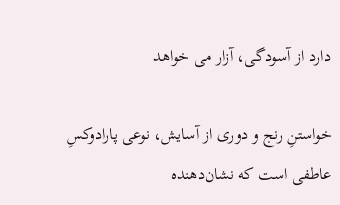دارد از آسودگی، آزار می خواهد

خواستنِ رنج و دوری از آسایش، نوعی پارادوکسِ عاطفی است که نشان‌دهنده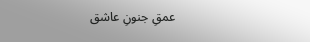عمقِ جنونِ عاشق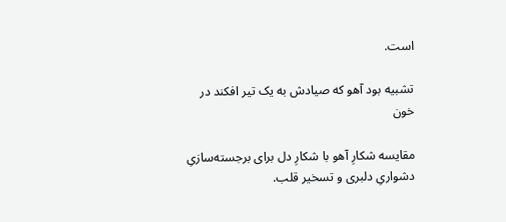است.

تشبیه بود آهو که صیادش به یک تیر افکند در خون

مقایسه شکارِ آهو با شکارِ دل برای برجسته‌سازیِ دشواریِ دلبری و تسخیر قلب.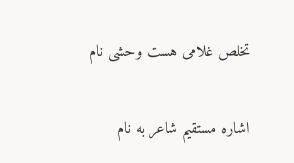تخلص غلامی هست وحشی نام

اشاره مستقیم شاعر به نام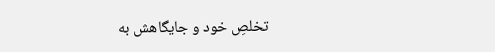تخلصِ خود و جایگاهش به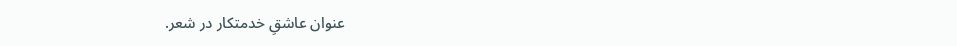عنوان عاشقِ خدمتکار در شعر.